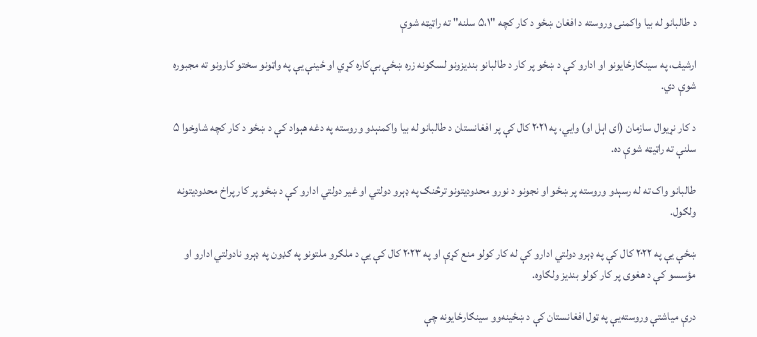د طالبانو له بیا واکمنۍ وروسته د افغان ښځو د کار کچه "۵،۱ سلنه" ته راټیټه شوې

ارشیف، په سینګارځایونو او ادارو کې د ښځو پر کار د طالبانو بندیزونو لسګونه زره ښځې بې‌کاره کړي او ځینې یې په واټونو سختو کارونو ته مجبوره شوې دي.

د کار نړیوال سازمان (ای اېل او) وایي، په ۲۰۲۱ کال کې پر افغانستان د طالبانو له بیا واکمنېدو وروسته په دغه هېواد کې د ښځو د کار کچه شاوخوا ۵ سلنې ته راټیټه شوې ده.

طالبانو واک ته له رسېدو وروسته پر ښځو او نجونو د نورو محدودیتونو ترڅنګ په ډېرو دولتي او غیر دولتي ادارو کې د ښځو پر کار پراخ محدودیتونه ولګول.

ښځې یې په ۲۰۲۲ کال کې په ډېرو دولتي ادارو کې له کار کولو منع کړې او په ۲۰۲۳ کال کې یې د ملګرو ملتونو په ګډون په ډېرو نادولتي ادارو او مؤسسو کې د هغوی پر کار کولو بندیز ولګاوه.

درې میاشتې وروسته‌یې په ټول افغانستان کې د ښځینه‌وو سینګارځایونه چې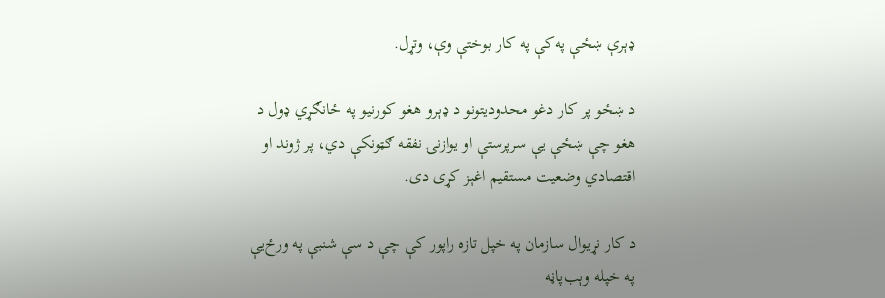ډېرې ښځې په‌کې په کار بوختې وې، وتړل.

د ښځو پر کار دغو محدودیتونو د ډېرو هغو کورنیو په ځانګړي ډول د هغو چې ښځې یې سرپرستې او یوازنۍ نفقه ګټونکې دي، پر ژوند او اقتصادي وضعیت مستقیم اغېز کړی دی.

د کار نړیوال سازمان په خپل تازه راپور کې چې د سې شنبې په ورځ‌یې په خپله وېب‌پاڼه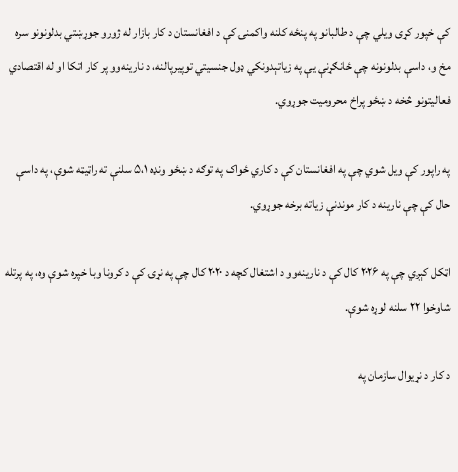کې خپور کړی ویلي چې د طالبانو په پنځه کلنه واکمنۍ کې د افغانستان د کار بازار له ژورو جوړښتي بدلونونو سره مخ و، داسې بدلونونه چې ځانګړنې یې په زیاتېدونکي ډول جنسیتي توپیرپالنه، د نارینه‌وو پر کار اتکا او له اقتصادي فعالیتونو څخه د ښځو پراخ محرومیت جوړوي.

په راپور کې ویل شوي چې په افغانستان کې د کاري ځواک په توګه د ښځو ونډه ۵،۱ سلنې ته راټیټه شوې، په داسې حال کې چې نارینه د کار موندنې زیاته برخه جوړوي.

اټکل کېږي چې په ۲۰۲۶ کال کې د نارینه‌وو د اشتغال کچه د ۲۰۲۰ کال چې په نړۍ کې د کرونا وبا خپره شوې وه، په پرتله شاوخوا ۲۲ سلنه لوړه شوې.

د کار د نړیوال سازمان په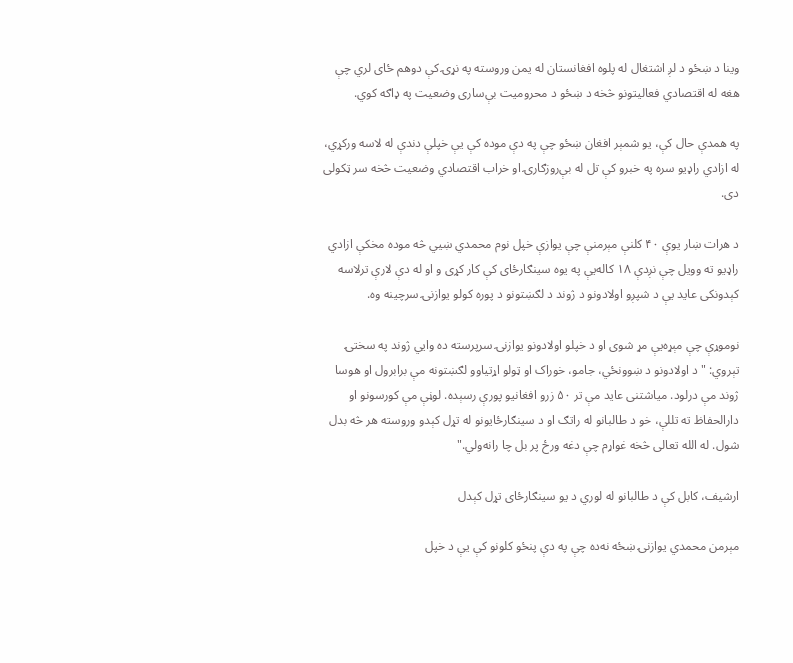وینا د ښځو د لږ اشتغال له پلوه افغانستان له یمن وروسته په نړۍ کې دوهم ځای لري چې هغه له اقتصادي فعالیتونو څخه د ښځو د محرومیت بې‌‌ساری وضعیت په ډاګه کوي.

په همدې حال کې، یو شمېر افغان ښځو چې په دې موده کې یې خپلې دندې له لاسه ورکړي، له ازادي راډیو سره په خبرو کې تل له بې‌روزګارۍ او خراب اقتصادي وضعیت څخه سر ټکولی دی.

د هرات ښار یوې ۴۰ کلنې مېرمنې چې یوازې خپل نوم محمدي ښیي څه موده مخکې ازادي راډیو ته وویل چې نږدې ۱۸ کاله‌یې په یوه سینګارځای کې کار کړی و او له دې لارې ترلاسه کېدونکی عاید یې د شپږو اولادونو د ژوند د لګښتونو د پوره کولو یوازنۍ سرچینه وه.

نوموړې چې مېړه‌یې مړ شوی او د خپلو اولادونو یوازنۍ سرپرسته ده وایي ژوند په سختۍ تېروي: "د اولادونو د ښوونځي، جامو، خوراک او ټولو اړتیاوو لګښتونه مې برابرول او هوسا ژوند مې درلود. میاشتنی عاید مې تر ۵۰ زرو افغانیو پورې رسېده. لوڼې مې کورسونو او دارالحفاظ ته تللې، خو د طالبانو له راتګ او د سینګارځایونو له تړل کېدو وروسته هر څه بدل شول. له الله تعالی څخه غواړم چې دغه ورځ پر بل چا رانه‌ولي."

ارشیف، کابل کې د طالبانو له لوري د یو سینګارځای تړل کېدل

مېرمن محمدي یوازنۍ ښځه نه‌ده چې په دې پنځو کلونو کې یې د خپل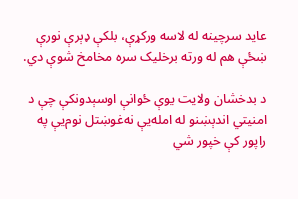عاید سرچینه له لاسه ورکړې، بلکې ډېرې نورې ښځې هم له ورته برخلیک سره مخامخ شوې دي.

د بدخشان ولایت یوې ځوانې اوسېدونکې چې د امنیتي اندېښنو له امله‌یې نه‌غوښتل نوم‌یې په راپور کې خپور شي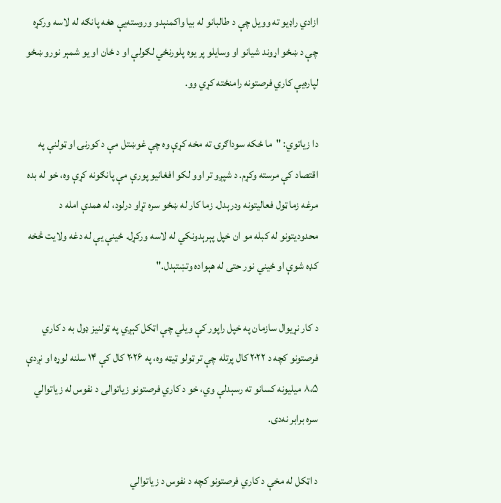ازادي راډیو ته وویل چې د طالبانو له بیا واکمنېدو وروسته‌یې هغه پانګه له لاسه ورکړه چې د ښځو اړوند شیانو او وسایلو پر یوه پلورنځي لګولې او د ځان او یو شمېر نورو ښځو لپاره‌یې کاري فرصتونه رامنځته کړي وو.

دا زیاتوي: "ما ځکه سوداګرۍ ته مخه کړې وه چې غوښتل مې د کورنۍ او ټولنې په اقتصاد کې مرسته وکړم. د شپږو تر اوو لکو افغانیو پورې مې پانګونه کړې وه، خو له بده مرغه زما ټول فعالیتونه ودرېدل. زما کار له ښځو سره تړاو درلود، له همدې امله د محدودیتونو له کبله مو ان خپل پېرېدونکي له لاسه ورکړل. ځینې یې له دغه ولایت څخه کډه شوې او ځیني نور حتی له هېواده وتښتېدل."

د کار نړیوال سازمان په خپل راپور کې ویلي چې اټکل کېږي په ټولنیز ډول به د کاري فرصتونو کچه د ۲۰۲۲ کال پرتله چې تر ټولو ټیټه وه، په ۲۰۲۶ کال کې ۱۴ سلنه لوړه او نږدې ۸،۵ میلیونه کسانو ته رسېدلې وي، خو د کاري فرصتونو زیاتوالی د نفوس له زیاتوالي سره برابر نه‌دی.

د اټکل له مخې د کاري فرصتونو کچه د نفوس د زیاتوالي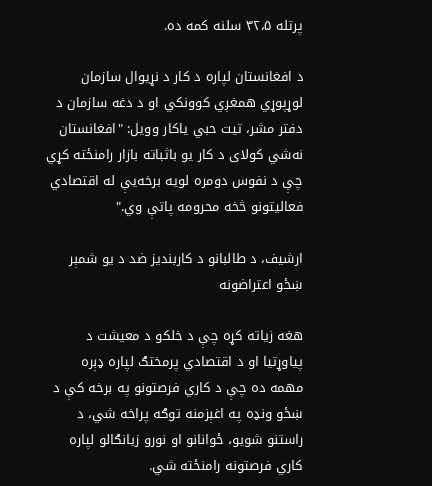پرتله ۳۲،۵ سلنه کمه ده.

د افغانستان لپاره د کار د نړیوال سازمان لوړپوړي همغږي کوونکي او د دغه سازمان د دفتر مشر، تیت حبي‌ یاکار وویل: "افغانستان نه‌شي کولای د کار یو باثباته بازار رامنځته کړي چې د نفوس دومره لویه برخه‌یې له اقتصادي فعالیتونو څخه محرومه پاتې وي."

ارشیف، د طالبانو د کاربندیز ضد د یو شمېر ښځو اعتراضونه

هغه زیاته کړه چې د خلکو د معیشت د پیاوړتیا او د اقتصادي پرمختګ لپاره ډېره مهمه ده چې د کاري فرصتونو په برخه کې د ښځو ونډه په اغېزمنه توګه پراخه شي، د راستنو شویو، ځوانانو او نورو زیانګالو لپاره کاري فرصتونه رامنځته شي.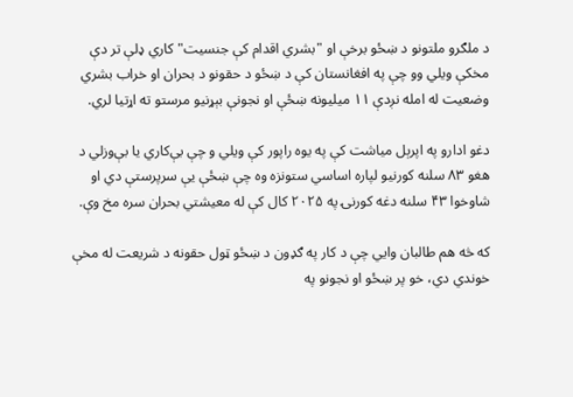د ملګرو ملتونو د ښځو برخې او "بشري اقدام کې جنسیت" کاري ډلې تر دې مخکې ویلي وو چې په افغانستان کې د ښځو د حقونو د بحران او خراب بشري وضعیت له امله نږدې ۱۱ میلیونه ښځې او نجونې بېړنیو مرستو ته اړتیا لري.

دغو ادارو په اپرېل میاشت کې په یوه راپور کې ویلي و چې بې‌کاري یا بې‌وزلي د هغو ۸۳ سلنه کورنیو لپاره اساسي ستونزه وه چې ښځې یې سرپرستې دي او شاوخوا ۴۳ سلنه دغه کورنۍ په ۲۰۲۵ کال کې له معیشتي بحران سره مخ وې.

که څه هم طالبان وایي چې د کار په ګډون د ښځو ټول حقونه د شریعت له مخې خوندي دي، خو پر ښځو او نجونو په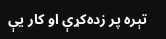تېره پر زده‌کړې او کار یې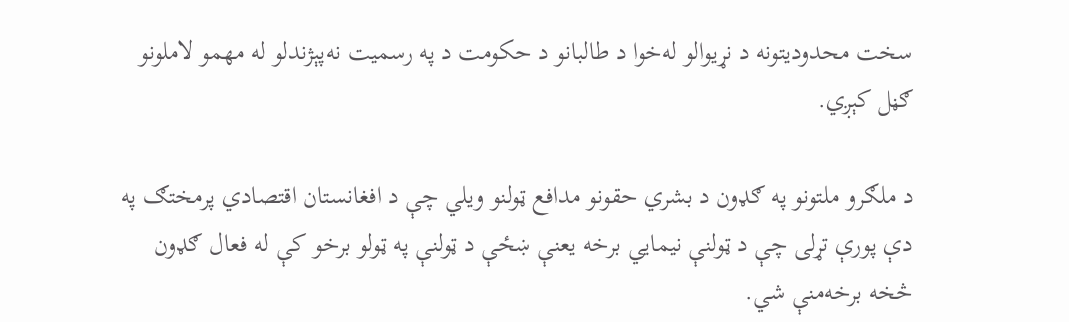سخت محدودیتونه د نړیوالو له‌خوا د طالبانو د حکومت د په رسمیت نه‌پېژندلو له مهمو لاملونو ګڼل کېږي.

د ملګرو ملتونو په ګډون د بشري حقونو مدافع ټولنو ویلي چې د افغانستان اقتصادي پرمختګ په دې پورې تړلی چې د ټولنې نیمایي برخه یعنې ښځې د ټولنې په ټولو برخو کې له فعال ګډون څخه برخه‌منې شي.